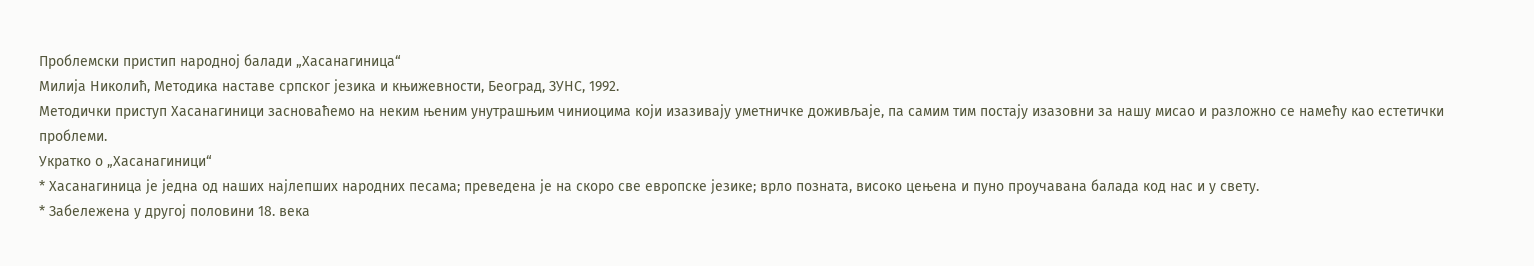Проблемски пристип народној балади „Хасанагиница“
Милија Николић, Методика наставе српског језика и књижевности, Београд, ЗУНС, 1992.
Методички приступ Хасанагиници засноваћемо на неким њеним унутрашњим чиниоцима који изазивају уметничке доживљаје, па самим тим постају изазовни за нашу мисао и разложно се намећу као естетички проблеми.
Укратко о „Хасанагиници“
* Хасанагиница је једна од наших најлепших народних песама; преведена је на скоро све европске језике; врло позната, високо цењена и пуно проучавана балада код нас и у свету.
* Забележена у другој половини 18. века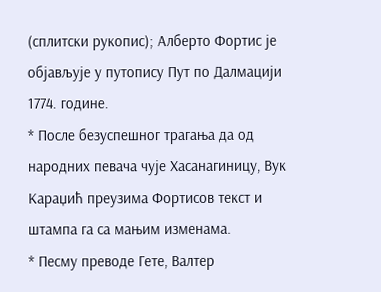(сплитски рукопис); Алберто Фортис је објављује у путопису Пут по Далмацији 1774. године.
* После безуспешног трагања да од народних певача чује Хасанагиницу, Вук Караџић преузима Фортисов текст и штампа га са мањим изменама.
* Песму преводе Гете, Валтер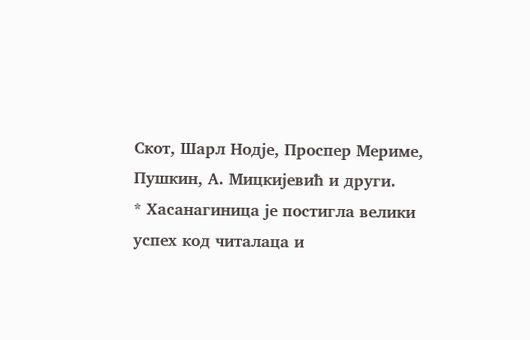Скот, Шарл Нодје, Проспер Мериме, Пушкин, А. Мицкијевић и други.
* Хасанагиница је постигла велики успех код читалаца и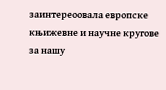заинтереоовала европске књижевне и научне кругове за нашу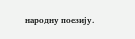народну поезију.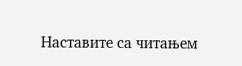Наставите са читањем